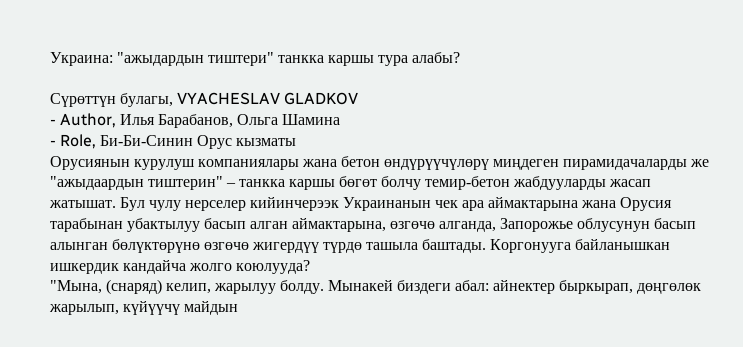Украина: "ажыдардын тиштери" танкка каршы тура алабы?

Сүрөттүн булагы, VYACHESLAV GLADKOV
- Author, Илья Барабанов, Ольга Шамина
- Role, Би-Би-Синин Орус кызматы
Орусиянын курулуш компаниялары жана бетон өндүрүүчүлөрү миңдеген пирамидачаларды же "ажыдаардын тиштерин" – танкка каршы бөгөт болчу темир-бетон жабдууларды жасап жатышат. Бул чулу нерселер кийинчерээк Украинанын чек ара аймактарына жана Орусия тарабынан убактылуу басып алган аймактарына, өзгөчө алганда, Запорожье облусунун басып алынган бөлүктөрүнө өзгөчө жигердүү түрдө ташыла баштады. Коргонууга байланышкан ишкердик кандайча жолго коюлууда?
"Мына, (снаряд) келип, жарылуу болду. Мынакей биздеги абал: айнектер быркырап, дөңгөлөк жарылып, күйүүчү майдын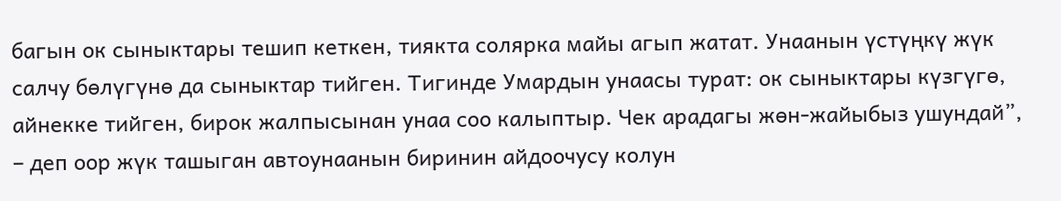багын ок сыныктары тешип кеткен, тиякта солярка майы агып жатат. Унаанын үстүңкү жүк салчу бөлүгүнө да сыныктар тийген. Тигинде Умардын унаасы турат: ок сыныктары күзгүгө, айнекке тийген, бирок жалпысынан унаа соо калыптыр. Чек арадагы жөн-жайыбыз ушундай”, – деп оор жүк ташыган автоунаанын биринин айдоочусу колун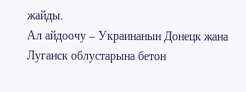жайды.
Ал айдоочу – Украинанын Донецк жана Луганск облустарына бетон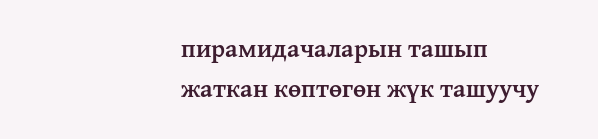пирамидачаларын ташып жаткан көптөгөн жүк ташуучу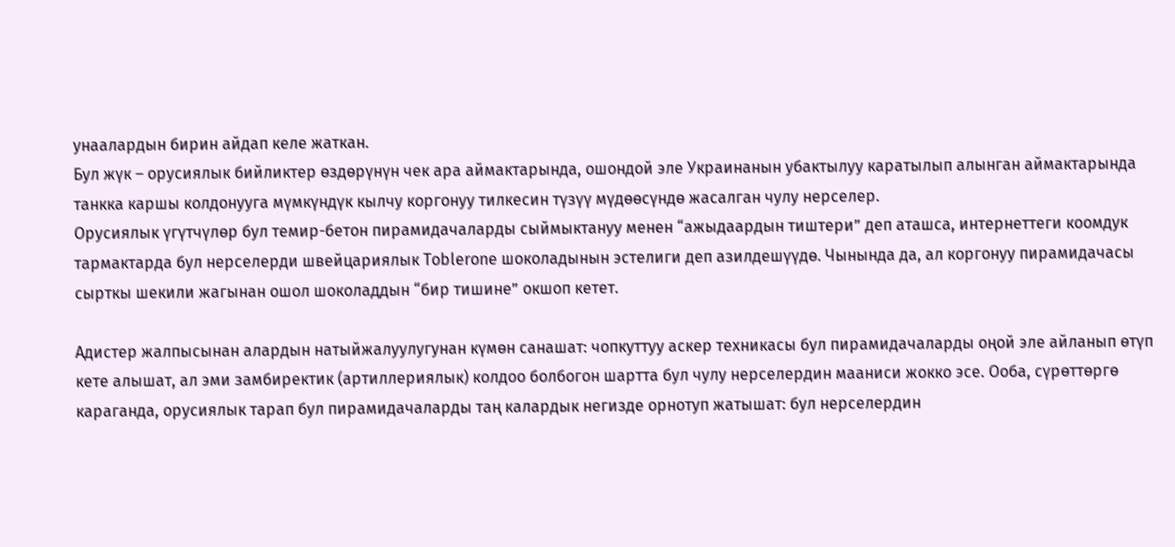унаалардын бирин айдап келе жаткан.
Бул жүк – орусиялык бийликтер өздөрүнүн чек ара аймактарында, ошондой эле Украинанын убактылуу каратылып алынган аймактарында танкка каршы колдонууга мүмкүндүк кылчу коргонуу тилкесин түзүү мүдөөсүндө жасалган чулу нерселер.
Орусиялык үгүтчүлөр бул темир-бетон пирамидачаларды сыймыктануу менен “ажыдаардын тиштери” деп аташса, интернеттеги коомдук тармактарда бул нерселерди швейцариялык Toblerone шоколадынын эстелиги деп азилдешүүдө. Чынында да, ал коргонуу пирамидачасы сырткы шекили жагынан ошол шоколаддын “бир тишине” окшоп кетет.

Адистер жалпысынан алардын натыйжалуулугунан күмөн санашат: чопкуттуу аскер техникасы бул пирамидачаларды оңой эле айланып өтүп кете алышат, ал эми замбиректик (артиллериялык) колдоо болбогон шартта бул чулу нерселердин мааниси жокко эсе. Ооба, сүрөттөргө караганда, орусиялык тарап бул пирамидачаларды таң калардык негизде орнотуп жатышат: бул нерселердин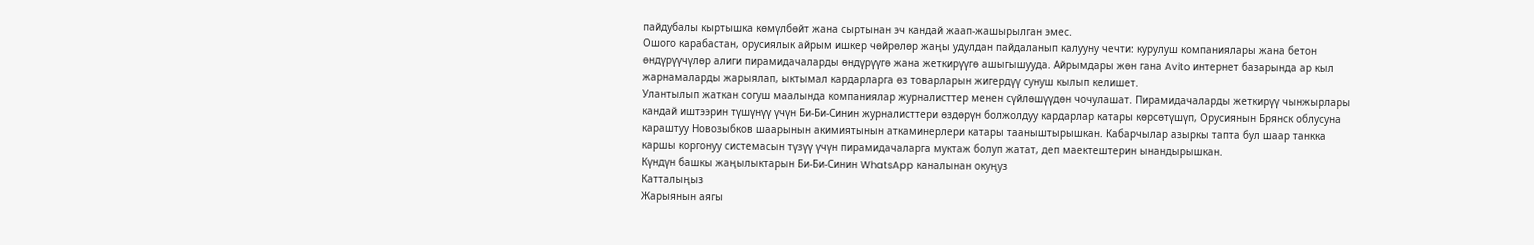пайдубалы кыртышка көмүлбөйт жана сыртынан эч кандай жаап-жашырылган эмес.
Ошого карабастан, орусиялык айрым ишкер чөйрөлөр жаңы удулдан пайдаланып калууну чечти: курулуш компаниялары жана бетон өндүрүүчүлөр алиги пирамидачаларды өндүрүүгө жана жеткирүүгө ашыгышууда. Айрымдары жөн гана Avito интернет базарында ар кыл жарнамаларды жарыялап, ыктымал кардарларга өз товарларын жигердүү сунуш кылып келишет.
Улантылып жаткан согуш маалында компаниялар журналисттер менен сүйлөшүүдөн чочулашат. Пирамидачаларды жеткирүү чынжырлары кандай иштээрин түшүнүү үчүн Би-Би-Синин журналисттери өздөрүн болжолдуу кардарлар катары көрсөтүшүп, Орусиянын Брянск облусуна караштуу Новозыбков шаарынын акимиятынын аткаминерлери катары тааныштырышкан. Кабарчылар азыркы тапта бул шаар танкка каршы коргонуу системасын түзүү үчүн пирамидачаларга муктаж болуп жатат, деп маектештерин ынандырышкан.
Күндүн башкы жаңылыктарын Би-Би-Синин WhatsApp каналынан окуңуз
Катталыңыз
Жарыянын аягы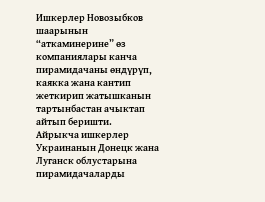Ишкерлер Новозыбков шаарынын “аткаминерине” өз компаниялары канча пирамидачаны өндүрүп, каякка жана кантип жеткирип жатышканын тартынбастан ачыктап айтып беришти.
Айрыкча ишкерлер Украинанын Донецк жана Луганск облустарына пирамидачаларды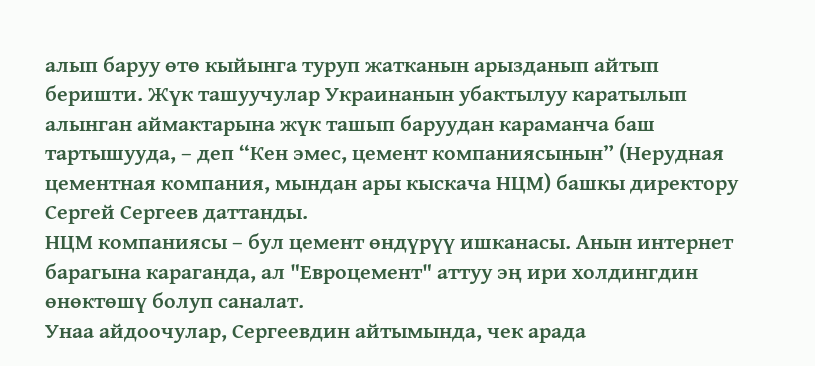алып баруу өтө кыйынга туруп жатканын арызданып айтып беришти. Жүк ташуучулар Украинанын убактылуу каратылып алынган аймактарына жүк ташып баруудан караманча баш тартышууда, – деп “Кен эмес, цемент компаниясынын” (Нерудная цементная компания, мындан ары кыскача НЦМ) башкы директору Сергей Сергеев даттанды.
НЦМ компаниясы – бул цемент өндүрүү ишканасы. Анын интернет барагына караганда, ал "Евроцемент" аттуу эң ири холдингдин өнөктөшү болуп саналат.
Унаа айдоочулар, Сергеевдин айтымында, чек арада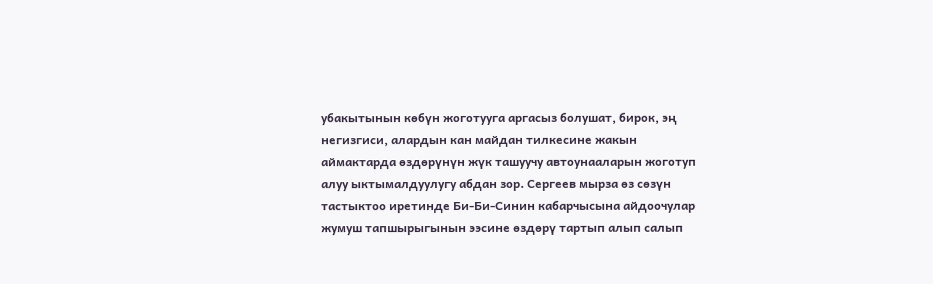убакытынын көбүн жоготууга аргасыз болушат, бирок, эң негизгиси, алардын кан майдан тилкесине жакын аймактарда өздөрүнүн жүк ташуучу автоунааларын жоготуп алуу ыктымалдуулугу абдан зор. Сергеев мырза өз сөзүн тастыктоо иретинде Би-Би-Синин кабарчысына айдоочулар жумуш тапшырыгынын ээсине өздөрү тартып алып салып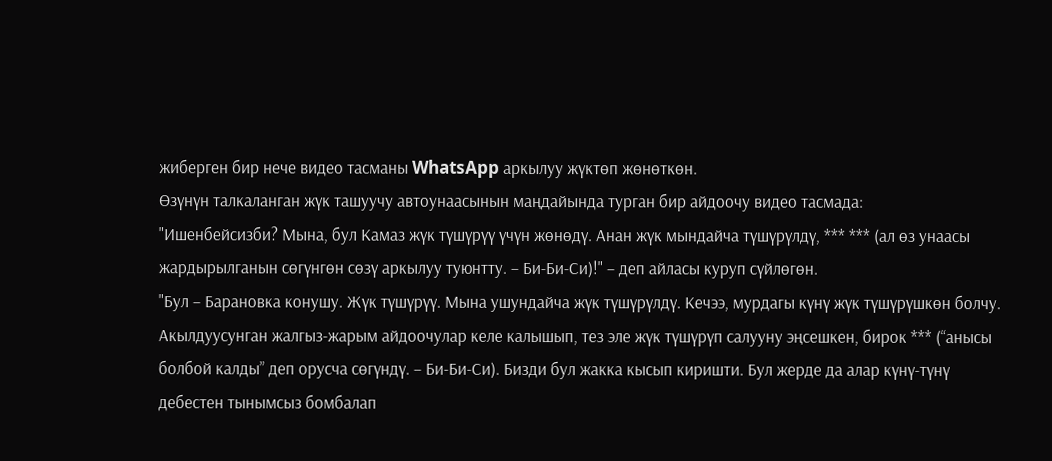жиберген бир нече видео тасманы WhatsApp аркылуу жүктөп жөнөткөн.
Өзүнүн талкаланган жүк ташуучу автоунаасынын маңдайында турган бир айдоочу видео тасмада:
"Ишенбейсизби? Мына, бул Камаз жүк түшүрүү үчүн жөнөдү. Анан жүк мындайча түшүрүлдү, *** *** (ал өз унаасы жардырылганын сөгүнгөн сөзү аркылуу туюнтту. – Би-Би-Си)!" – деп айласы куруп сүйлөгөн.
"Бул – Барановка конушу. Жүк түшүрүү. Мына ушундайча жүк түшүрүлдү. Кечээ, мурдагы күнү жүк түшүрүшкөн болчу. Акылдуусунган жалгыз-жарым айдоочулар келе калышып, тез эле жүк түшүрүп салууну эңсешкен, бирок *** (“анысы болбой калды” деп орусча сөгүндү. – Би-Би-Си). Бизди бул жакка кысып киришти. Бул жерде да алар күнү-түнү дебестен тынымсыз бомбалап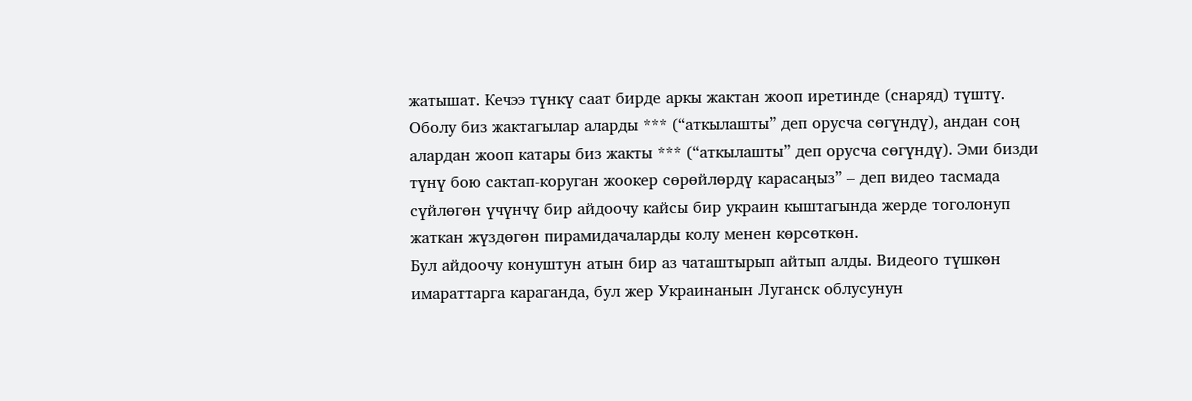жатышат. Кечээ түнкү саат бирде аркы жактан жооп иретинде (снаряд) түштү. Оболу биз жактагылар аларды *** (“аткылашты” деп орусча сөгүндү), андан соң алардан жооп катары биз жакты *** (“аткылашты” деп орусча сөгүндү). Эми бизди түнү бою сактап-коруган жоокер сөрөйлөрдү карасаңыз” – деп видео тасмада сүйлөгөн үчүнчү бир айдоочу кайсы бир украин кыштагында жерде тоголонуп жаткан жүздөгөн пирамидачаларды колу менен көрсөткөн.
Бул айдоочу конуштун атын бир аз чаташтырып айтып алды. Видеого түшкөн имараттарга караганда, бул жер Украинанын Луганск облусунун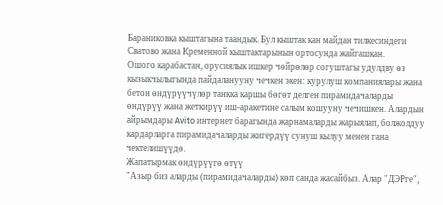Бараниковка кыштагына таандык. Бул кыштак кан майдан тилкесиндеги Сватово жана Кременной кыштактарынын ортосунда жайгашкан.
Ошого карабастан, орусиялык ишкер чөйрөлөр согуштагы удулдву өз кызыкчылыгында пайдаланууну чечкен экен: курулуш компаниялары жана бетон өндүрүүчүлөр танкка каршы бөгөт делген пирамидачаларды өндүрүү жана жеткирүү иш-аракетине салым кошууну чечишкен. Алардын айрымдары Avito интернет барагында жарнамаларды жарыялап, болжолдуу кардарларга пирамидачаларды жигердүү сунуш кылуу менен гана чектелишүүдө.
Жапатырмак өндүрүүгө өтүү
"Азыр биз аларды (пирамидачаларды) көп санда жасайбыз. Алар "ДЭРге",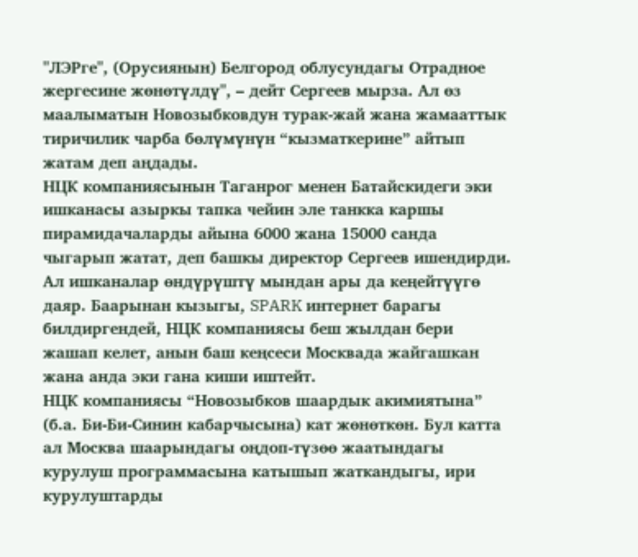"ЛЭРге", (Орусиянын) Белгород облусундагы Отрадное жергесине жөнөтүлдү", – дейт Сергеев мырза. Ал өз маалыматын Новозыбковдун турак-жай жана жамааттык тиричилик чарба бөлүмүнүн “кызматкерине” айтып жатам деп аңдады.
НЦК компаниясынын Таганрог менен Батайскидеги эки ишканасы азыркы тапка чейин эле танкка каршы пирамидачаларды айына 6000 жана 15000 санда чыгарып жатат, деп башкы директор Сергеев ишендирди. Ал ишканалар өндүрүштү мындан ары да кеңейтүүгө даяр. Баарынан кызыгы, SPARK интернет барагы билдиргендей, НЦК компаниясы беш жылдан бери жашап келет, анын баш кеңсеси Москвада жайгашкан жана анда эки гана киши иштейт.
НЦК компаниясы “Новозыбков шаардык акимиятына” (б.а. Би-Би-Синин кабарчысына) кат жөнөткөн. Бул катта ал Москва шаарындагы оңдоп-түзөө жаатындагы курулуш программасына катышып жаткандыгы, ири курулуштарды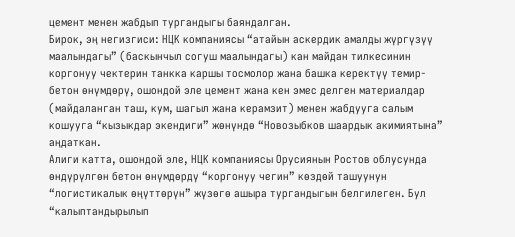цемент менен жабдып тургандыгы баяндалган.
Бирок, эң негизгиси: НЦК компаниясы “атайын аскердик амалды жүргүзүү маалындагы” (баскынчыл согуш маалындагы) кан майдан тилкесинин коргонуу чектерин танкка каршы тосмолор жана башка керектүү темир-бетон өнүмдөрү, ошондой эле цемент жана кен эмес делген материалдар (майдаланган таш, кум, шагыл жана керамзит) менен жабдууга салым кошууга “кызыкдар экендиги” жөнүндө “Новозыбков шаардык акимиятына” аңдаткан.
Алиги катта, ошондой эле, НЦК компаниясы Орусиянын Ростов облусунда өндүрүлгөн бетон өнүмдөрдү “коргонуу чегин” көздөй ташуунун “логистикалык өңүттөрүн” жүзөгө ашыра тургандыгын белгилеген. Бул “калыптандырылып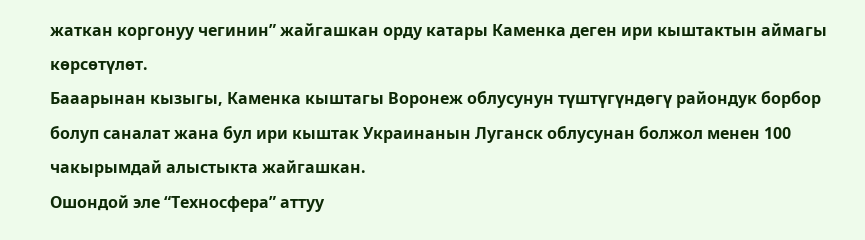жаткан коргонуу чегинин” жайгашкан орду катары Каменка деген ири кыштактын аймагы көрсөтүлөт.
Бааарынан кызыгы, Каменка кыштагы Воронеж облусунун түштүгүндөгү райондук борбор болуп саналат жана бул ири кыштак Украинанын Луганск облусунан болжол менен 100 чакырымдай алыстыкта жайгашкан.
Ошондой эле “Техносфера” аттуу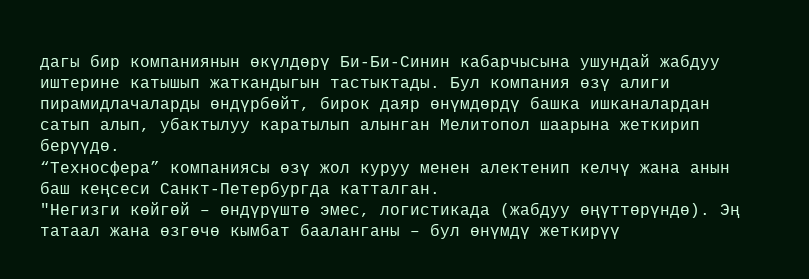дагы бир компаниянын өкүлдөрү Би-Би-Синин кабарчысына ушундай жабдуу иштерине катышып жаткандыгын тастыктады. Бул компания өзү алиги пирамидлачаларды өндүрбөйт, бирок даяр өнүмдөрдү башка ишканалардан сатып алып, убактылуу каратылып алынган Мелитопол шаарына жеткирип берүүдө.
“Техносфера” компаниясы өзү жол куруу менен алектенип келчү жана анын баш кеңсеси Санкт-Петербургда катталган.
"Негизги көйгөй – өндүрүштө эмес, логистикада (жабдуу өңүттөрүндө). Эң татаал жана өзгөчө кымбат бааланганы – бул өнүмдү жеткирүү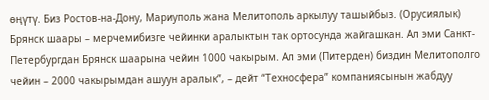өңүтү. Биз Ростов-на-Дону, Мариуполь жана Мелитополь аркылуу ташыйбыз. (Орусиялык) Брянск шаары – мерчемибизге чейинки аралыктын так ортосунда жайгашкан. Ал эми Санкт-Петербургдан Брянск шаарына чейин 1000 чакырым. Ал эми (Питерден) биздин Мелитополго чейин – 2000 чакырымдан ашуун аралык”, – дейт “Техносфера” компаниясынын жабдуу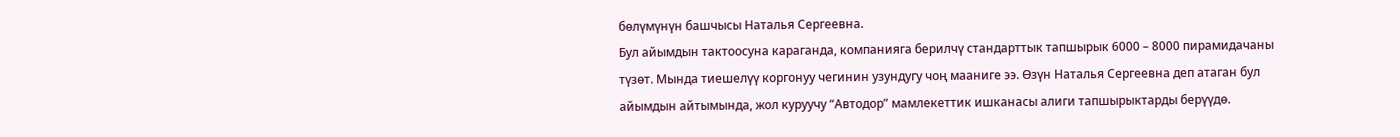бөлүмүнүн башчысы Наталья Сергеевна.
Бул айымдын тактоосуна караганда, компанияга берилчү стандарттык тапшырык 6000 – 8000 пирамидачаны түзөт. Мында тиешелүү коргонуу чегинин узундугу чоң мааниге ээ. Өзүн Наталья Сергеевна деп атаган бул айымдын айтымында, жол куруучу “Автодор” мамлекеттик ишканасы алиги тапшырыктарды берүүдө.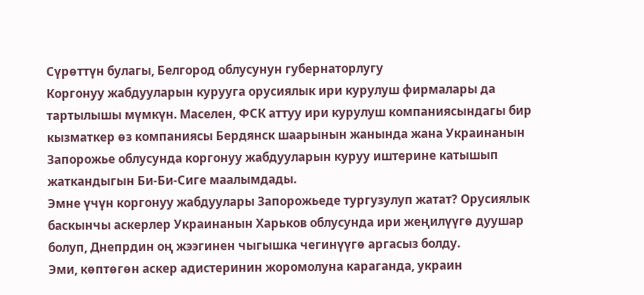Сүрөттүн булагы, Белгород облусунун губернаторлугу
Коргонуу жабдууларын курууга орусиялык ири курулуш фирмалары да тартылышы мүмкүн. Маселен, ФСК аттуу ири курулуш компаниясындагы бир кызматкер өз компаниясы Бердянск шаарынын жанында жана Украинанын Запорожье облусунда коргонуу жабдууларын куруу иштерине катышып жаткандыгын Би-Би-Сиге маалымдады.
Эмне үчүн коргонуу жабдуулары Запорожьеде тургузулуп жатат? Орусиялык баскынчы аскерлер Украинанын Харьков облусунда ири жеңилүүгө дуушар болуп, Днепрдин оң жээгинен чыгышка чегинүүгө аргасыз болду.
Эми, көптөгөн аскер адистеринин жоромолуна караганда, украин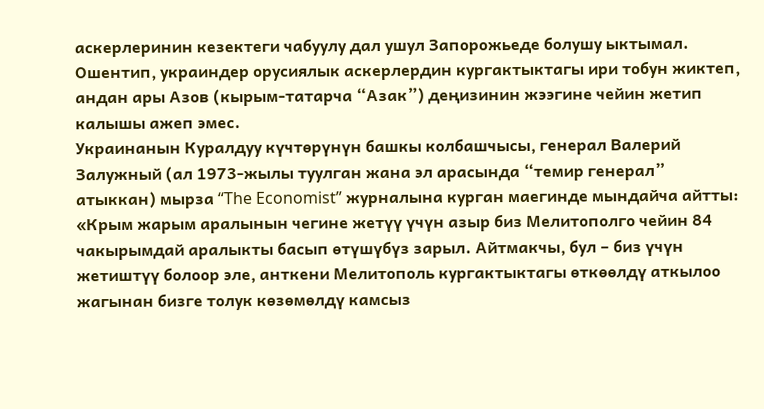аскерлеринин кезектеги чабуулу дал ушул Запорожьеде болушу ыктымал. Ошентип, украиндер орусиялык аскерлердин кургактыктагы ири тобун жиктеп, андан ары Азов (кырым-татарча “Азак”) деңизинин жээгине чейин жетип калышы ажеп эмес.
Украинанын Куралдуу күчтөрүнүн башкы колбашчысы, генерал Валерий Залужный (ал 1973-жылы туулган жана эл арасында “темир генерал” атыккан) мырза “The Economist” журналына курган маегинде мындайча айтты:
«Крым жарым аралынын чегине жетүү үчүн азыр биз Мелитополго чейин 84 чакырымдай аралыкты басып өтүшүбүз зарыл. Айтмакчы, бул – биз үчүн жетиштүү болоор эле, анткени Мелитополь кургактыктагы өткөөлдү аткылоо жагынан бизге толук көзөмөлдү камсыз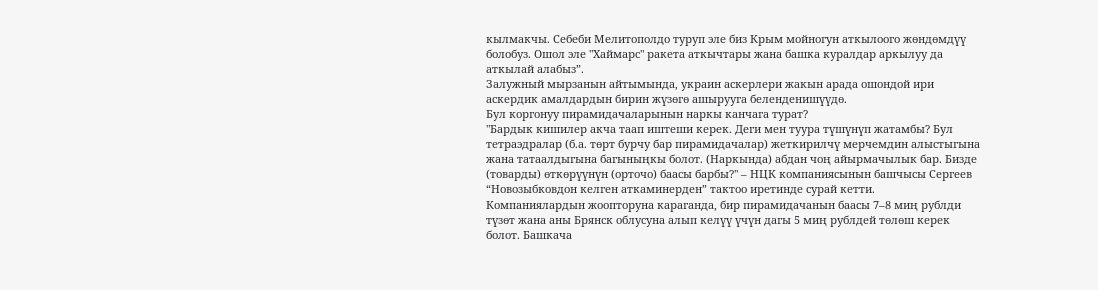кылмакчы. Себеби Мелитополдо туруп эле биз Крым мойногун аткылоого жөндөмдүү болобуз. Ошол эле "Хаймарс" ракета аткычтары жана башка куралдар аркылуу да аткылай алабыз”.
Залужный мырзанын айтымында, украин аскерлери жакын арада ошондой ири аскердик амалдардын бирин жүзөгө ашырууга беленденишүүдө.
Бул коргонуу пирамидачаларынын наркы канчага турат?
"Бардык кишилер акча таап иштеши керек. Деги мен туура түшүнүп жатамбы? Бул тетраэдралар (б.а. төрт бурчу бар пирамидачалар) жеткирилчү мерчемдин алыстыгына жана татаалдыгына багыныңкы болот. (Наркында) абдан чоң айырмачылык бар. Бизде (товарды) өткөрүүнүн (орточо) баасы барбы?" – НЦК компаниясынын башчысы Сергеев “Новозыбковдон келген аткаминерден” тактоо иретинде сурай кетти.
Компаниялардын жоопторуна караганда, бир пирамидачанын баасы 7–8 миң рублди түзөт жана аны Брянск облусуна алып келүү үчүн дагы 5 миң рублдей төлөш керек болот. Башкача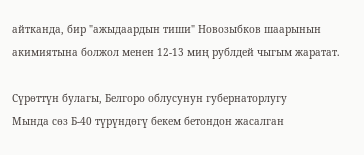айтканда, бир "ажыдаардын тиши" Новозыбков шаарынын акимиятына болжол менен 12-13 миң рублдей чыгым жаратат.

Сүрөттүн булагы, Белгоро облусунун губернаторлугу
Мында сөз Б-40 түрүндөгү бекем бетондон жасалган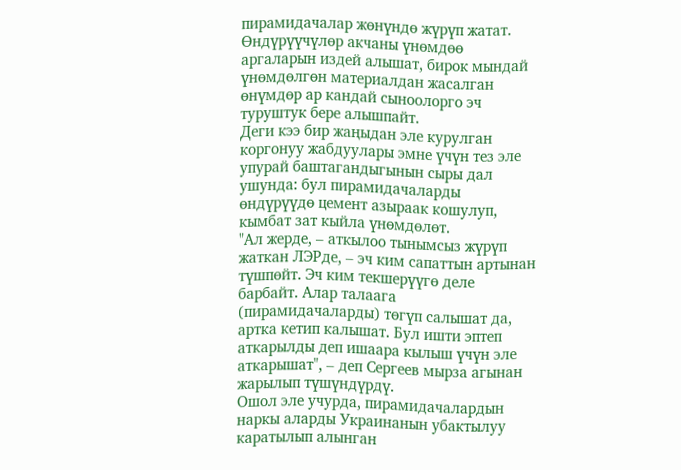пирамидачалар жөнүндө жүрүп жатат. Өндүрүүчүлөр акчаны үнөмдөө аргаларын издей алышат, бирок мындай үнөмдөлгөн материалдан жасалган өнүмдөр ар кандай сыноолорго эч туруштук бере алышпайт.
Деги кээ бир жаңыдан эле курулган коргонуу жабдуулары эмне үчүн тез эле упурай баштагандыгынын сыры дал ушунда: бул пирамидачаларды өндүрүүдө цемент азыраак кошулуп, кымбат зат кыйла үнөмдөлөт.
"Ал жерде, – аткылоо тынымсыз жүрүп жаткан ЛЭРде, – эч ким сапаттын артынан түшпөйт. Эч ким текшерүүгө деле барбайт. Алар талаага (пирамидачаларды) төгүп салышат да, артка кетип калышат. Бул ишти эптеп аткарылды деп ишаара кылыш үчүн эле аткарышат", – деп Сергеев мырза агынан жарылып түшүндүрдү.
Ошол эле учурда, пирамидачалардын наркы аларды Украинанын убактылуу каратылып алынган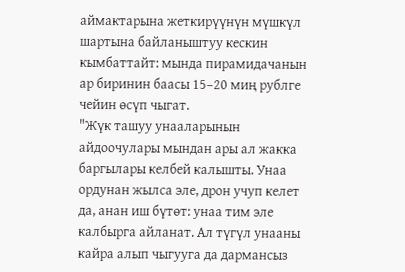аймактарына жеткирүүнүн мүшкүл шартына байланыштуу кескин кымбаттайт: мында пирамидачанын ар биринин баасы 15–20 миң рублге чейин өсүп чыгат.
"Жүк ташуу унааларынын айдоочулары мындан ары ал жакка баргылары келбей калышты. Унаа ордунан жылса эле, дрон учуп келет да, анан иш бүтөт: унаа тим эле калбырга айланат. Ал түгүл унааны кайра алып чыгууга да дармансыз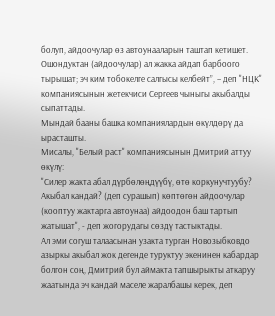болуп, айдоочулар өз автоунааларын таштап кетишет. Ошондуктан (айдоочулар) ал жакка айдап барбоого тырышат; эч ким тобокелге салгысы келбейт”, – деп "НЦК" компаниясынын жетекчиси Сергеев чыныгы акыбалды сыпаттады.
Мындай бааны башка компаниялардын өкүлдөрү да ырасташты.
Мисалы, "Белый раст" компаниясынын Дмитрий аттуу өкүлү:
"Силер жакта абал дүрбөлөңдүүбү, өтө коркунучтуубу? Акыбал кандай? (деп сурашып) көптөгөн айдоочулар (кооптуу жактарга автоунаа) айдоодон баш тартып жатышат", - деп жогорудагы сөздү тастыктады.
Ал эми согуш талаасынан узакта турган Новозыбковдо азыркы акыбал жок дегенде туруктуу экенинен кабардар болгон соң, Дмитрий бул аймакта тапшырыкты аткаруу жаатында эч кандай маселе жаралбашы керек, деп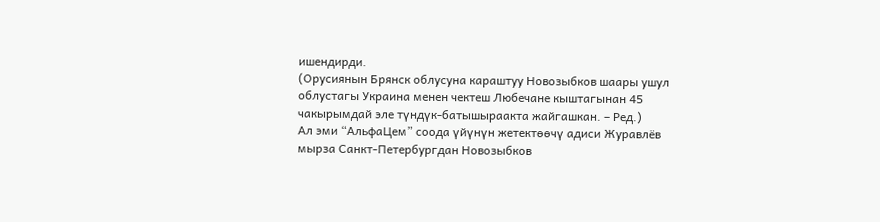ишендирди.
(Орусиянын Брянск облусуна караштуу Новозыбков шаары ушул облустагы Украина менен чектеш Любечане кыштагынан 45 чакырымдай эле түндүк-батышыраакта жайгашкан. – Ред.)
Ал эми “АльфаЦем” соода үйүнүн жетектөөчү адиси Журавлёв мырза Санкт-Петербургдан Новозыбков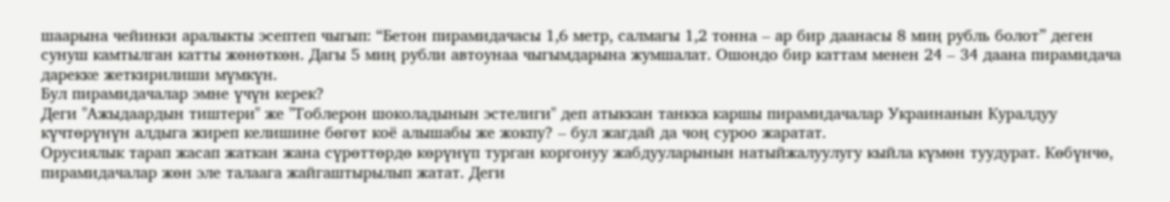шаарына чейинки аралыкты эсептеп чыгып: “Бетон пирамидачасы 1,6 метр, салмагы 1,2 тонна – ар бир даанасы 8 миң рубль болот” деген сунуш камтылган катты жөнөткөн. Дагы 5 миң рубли автоунаа чыгымдарына жумшалат. Ошондо бир каттам менен 24 – 34 даана пирамидача дарекке жеткирилиши мүмкүн.
Бул пирамидачалар эмне үчүн керек?
Деги "Ажыдаардын тиштери" же "Тоблерон шоколадынын эстелиги" деп атыккан танкка каршы пирамидачалар Украинанын Куралдуу күчтөрүнүн алдыга жиреп келишине бөгөт коё алышабы же жокпу? – бул жагдай да чоң суроо жаратат.
Орусиялык тарап жасап жаткан жана сүрөттөрдө көрүнүп турган коргонуу жабдууларынын натыйжалуулугу кыйла күмөн туудурат. Көбүнчө, пирамидачалар жөн эле талаага жайгаштырылып жатат. Деги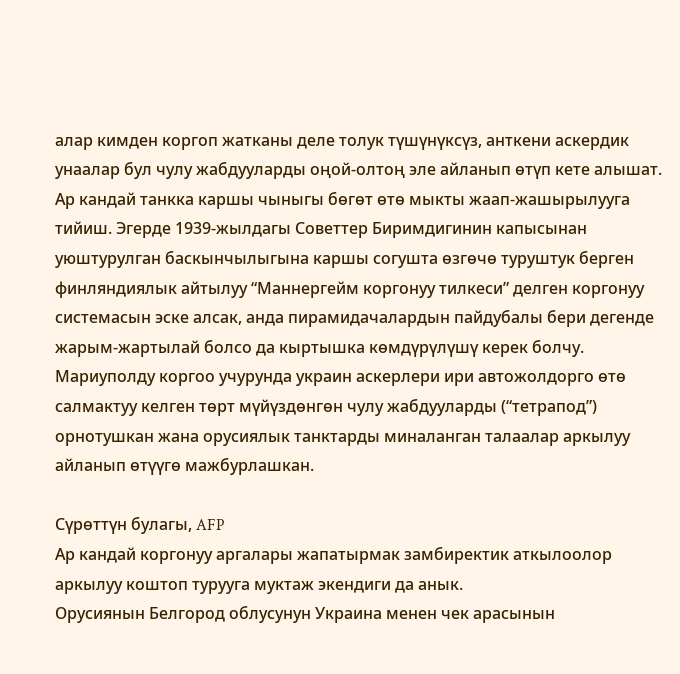алар кимден коргоп жатканы деле толук түшүнүксүз, анткени аскердик унаалар бул чулу жабдууларды оңой-олтоң эле айланып өтүп кете алышат.
Ар кандай танкка каршы чыныгы бөгөт өтө мыкты жаап-жашырылууга тийиш. Эгерде 1939-жылдагы Советтер Биримдигинин капысынан уюштурулган баскынчылыгына каршы согушта өзгөчө туруштук берген финляндиялык айтылуу “Маннергейм коргонуу тилкеси” делген коргонуу системасын эске алсак, анда пирамидачалардын пайдубалы бери дегенде жарым-жартылай болсо да кыртышка көмдүрүлүшү керек болчу.
Мариуполду коргоо учурунда украин аскерлери ири автожолдорго өтө салмактуу келген төрт мүйүздөнгөн чулу жабдууларды (“тетрапод”) орнотушкан жана орусиялык танктарды миналанган талаалар аркылуу айланып өтүүгө мажбурлашкан.

Сүрөттүн булагы, AFP
Ар кандай коргонуу аргалары жапатырмак замбиректик аткылоолор аркылуу коштоп турууга муктаж экендиги да анык.
Орусиянын Белгород облусунун Украина менен чек арасынын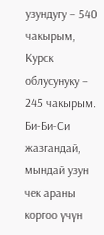узундугу – 540 чакырым, Курск облусунуку – 245 чакырым. Би-Би-Си жазгандай, мындай узун чек араны коргоо үчүн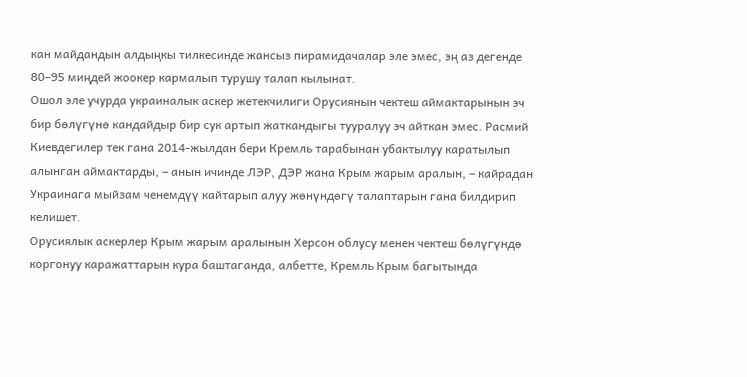кан майдандын алдыңкы тилкесинде жансыз пирамидачалар эле эмес, эң аз дегенде 80–95 миңдей жоокер кармалып турушу талап кылынат.
Ошол эле учурда украиналык аскер жетекчилиги Орусиянын чектеш аймактарынын эч бир бөлүгүнө кандайдыр бир сук артып жаткандыгы тууралуу эч айткан эмес. Расмий Киевдегилер тек гана 2014-жылдан бери Кремль тарабынан убактылуу каратылып алынган аймактарды, – анын ичинде ЛЭР, ДЭР жана Крым жарым аралын, – кайрадан Украинага мыйзам ченемдүү кайтарып алуу жөнүндөгү талаптарын гана билдирип келишет.
Орусиялык аскерлер Крым жарым аралынын Херсон облусу менен чектеш бөлүгүндө коргонуу каражаттарын кура баштаганда, албетте, Кремль Крым багытында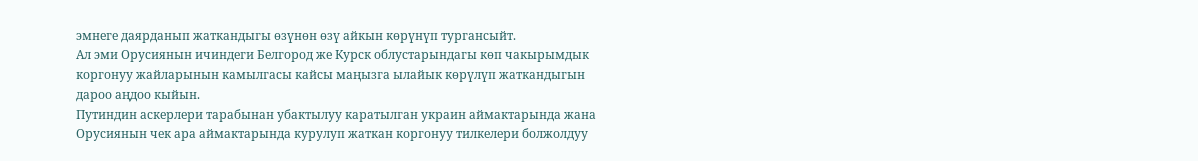эмнеге даярданып жаткандыгы өзүнөн өзү айкын көрүнүп тургансыйт.
Ал эми Орусиянын ичиндеги Белгород же Курск облустарындагы көп чакырымдык коргонуу жайларынын камылгасы кайсы маңызга ылайык көрүлүп жаткандыгын дароо аңдоо кыйын.
Путиндин аскерлери тарабынан убактылуу каратылган украин аймактарында жана Орусиянын чек ара аймактарында курулуп жаткан коргонуу тилкелери болжолдуу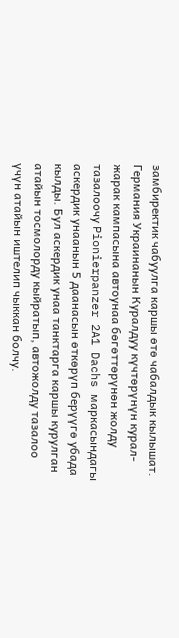замбиректик чабуулга каршы өтө чабалдык кылышат.
Германия Украинанын Куралдуу күчтөрүнүн курал-жарак кампасына автоунаа бөгөттөрүнөн жолду тазалоочу Pionierpanzer 2A1 Dachs маркасындагы аскердик унаанын 5 даанасын өткөрүп берүүгө убада кылды. Бул аскердик унаа танктарга каршы курулган атайын тосмолорду кыйратып, автожолду тазалоо үчүн атайын иштелип чыккан болчу.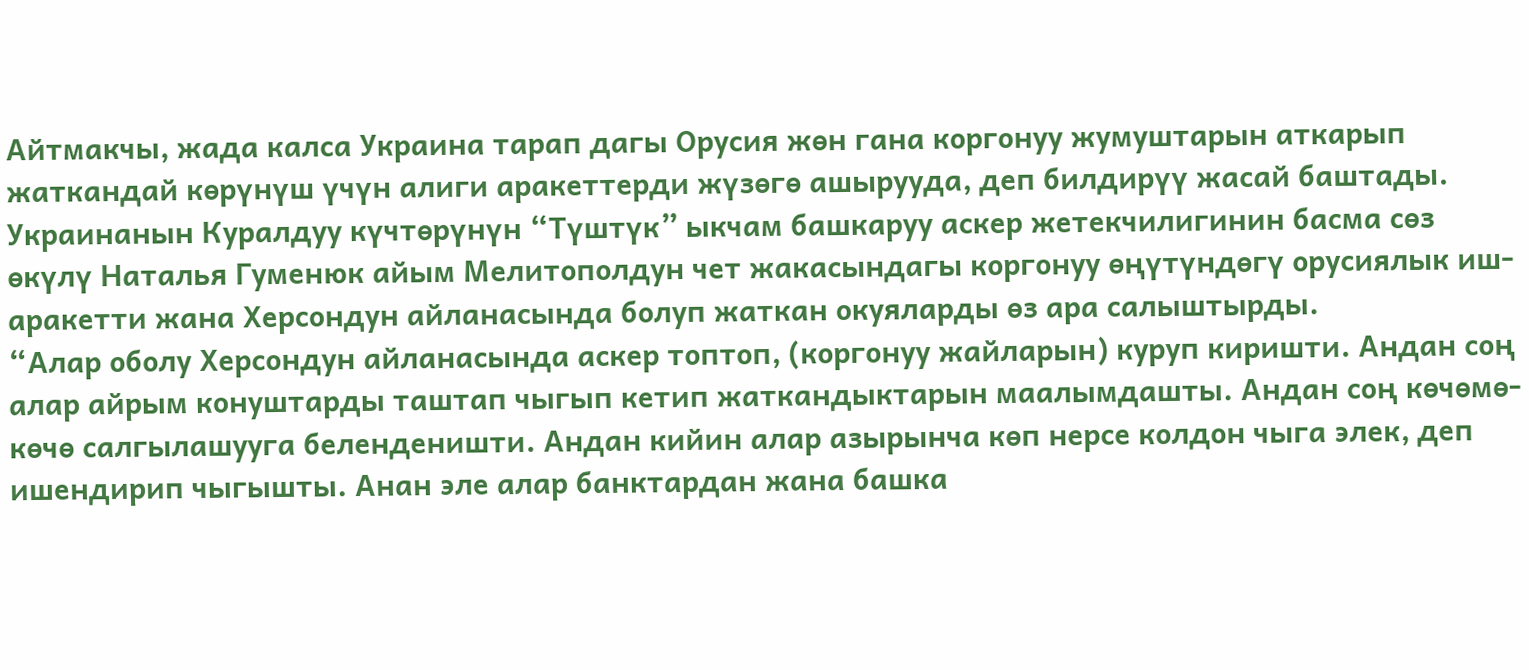Айтмакчы, жада калса Украина тарап дагы Орусия жөн гана коргонуу жумуштарын аткарып жаткандай көрүнүш үчүн алиги аракеттерди жүзөгө ашырууда, деп билдирүү жасай баштады.
Украинанын Куралдуу күчтөрүнүн “Түштүк” ыкчам башкаруу аскер жетекчилигинин басма сөз өкүлү Наталья Гуменюк айым Мелитополдун чет жакасындагы коргонуу өңүтүндөгү орусиялык иш-аракетти жана Херсондун айланасында болуп жаткан окуяларды өз ара салыштырды.
“Алар оболу Херсондун айланасында аскер топтоп, (коргонуу жайларын) куруп киришти. Андан соң алар айрым конуштарды таштап чыгып кетип жаткандыктарын маалымдашты. Андан соң көчөмө-көчө салгылашууга беленденишти. Андан кийин алар азырынча көп нерсе колдон чыга элек, деп ишендирип чыгышты. Анан эле алар банктардан жана башка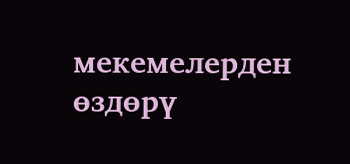мекемелерден өздөрү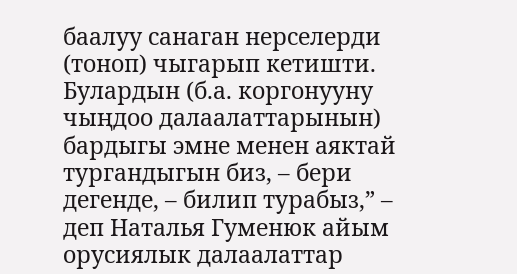баалуу санаган нерселерди (тоноп) чыгарып кетишти. Булардын (б.а. коргонууну чыңдоо далаалаттарынын) бардыгы эмне менен аяктай тургандыгын биз, – бери дегенде, – билип турабыз,” – деп Наталья Гуменюк айым орусиялык далаалаттар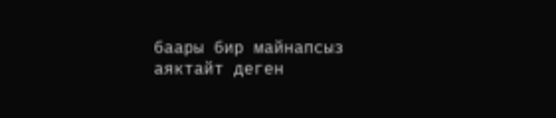баары бир майнапсыз аяктайт деген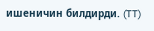ишеничин билдирди. (TT)